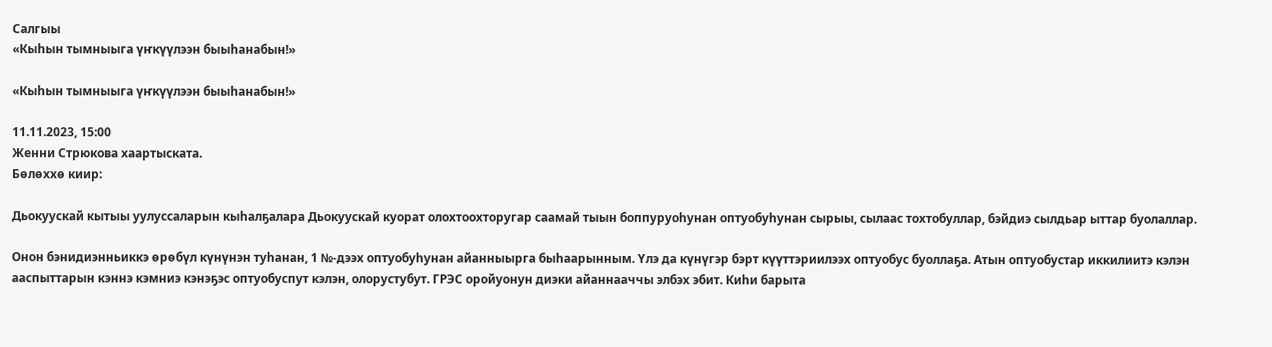Салгыы
«Кыһын тымныыга үҥкүүлээн быыһанабын!»

«Кыһын тымныыга үҥкүүлээн быыһанабын!»

11.11.2023, 15:00
Женни Стрюкова хаартыската.
Бөлөххө киир:

Дьокуускай кытыы уулуссаларын кыһалҕалара Дьокуускай куорат олохтоохторугар саамай тыын боппуруоһунан оптуобуһунан сырыы, сылаас тохтобуллар, бэйдиэ сылдьар ыттар буолаллар.

Онон бэнидиэнньиккэ өрөбүл күнүнэн туһанан, 1 №-дээх оптуобуһунан айанныырга быһаарынным. Үлэ да күнүгэр бэрт күүттэриилээх оптуобус буоллаҕа. Атын оптуобустар иккилиитэ кэлэн ааспыттарын кэннэ кэмниэ кэнэҕэс оптуобуспут кэлэн, олорустубут. ГРЭС оройуонун диэки айаннааччы элбэх эбит. Киһи барыта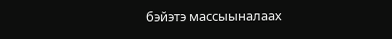бэйэтэ массыыналаах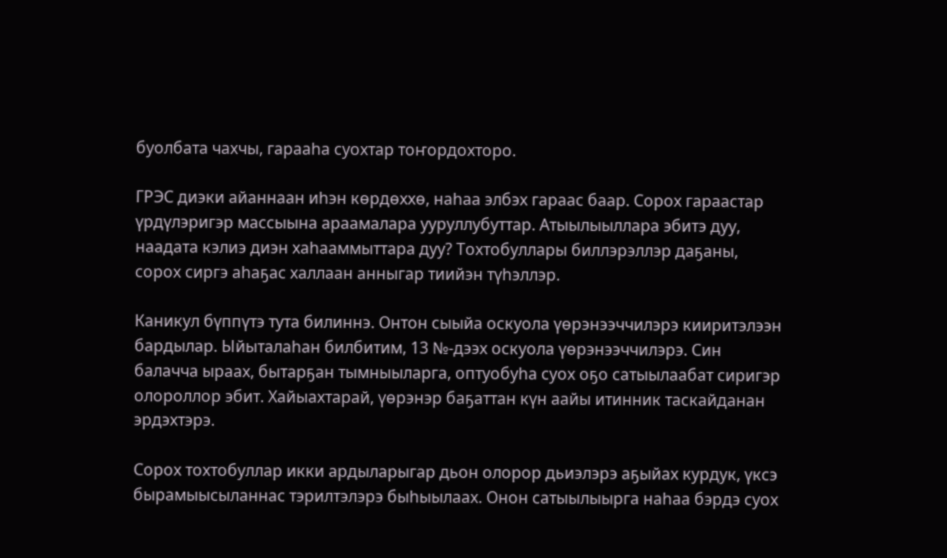буолбата чахчы, гарааһа суохтар тоҥордохторо.

ГРЭС диэки айаннаан иһэн көрдөххө, наһаа элбэх гараас баар. Сорох гараастар үрдүлэригэр массыына араамалара ууруллубуттар. Атыылыыллара эбитэ дуу, наадата кэлиэ диэн хаһааммыттара дуу? Тохтобуллары биллэрэллэр даҕаны, сорох сиргэ аһаҕас халлаан анныгар тиийэн түһэллэр.

Каникул бүппүтэ тута билиннэ. Онтон сыыйа оскуола үөрэнээччилэрэ кииритэлээн бардылар. Ыйыталаһан билбитим, 13 №-дээх оскуола үөрэнээччилэрэ. Син балачча ыраах, бытарҕан тымныыларга, оптуобуһа суох оҕо сатыылаабат сиригэр олороллор эбит. Хайыахтарай, үөрэнэр баҕаттан күн аайы итинник таскайданан эрдэхтэрэ.

Сорох тохтобуллар икки ардыларыгар дьон олорор дьиэлэрэ аҕыйах курдук, үксэ бырамыысыланнас тэрилтэлэрэ быһыылаах. Онон сатыылыырга наһаа бэрдэ суох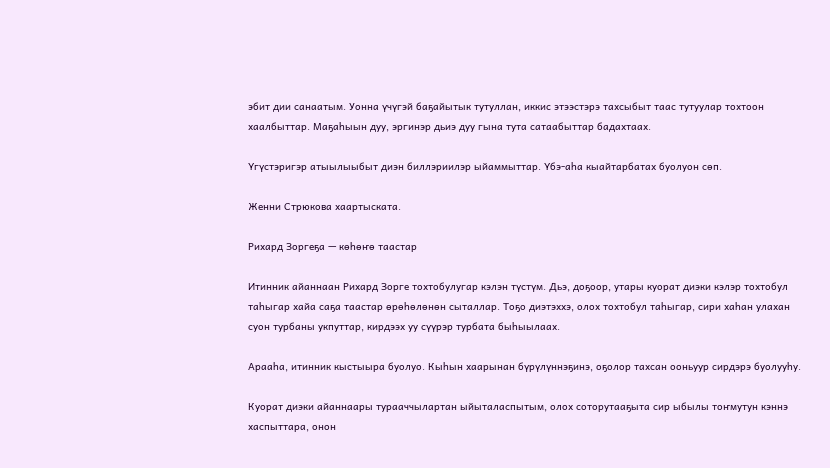эбит дии санаатым. Уонна үчүгэй баҕайытык тутуллан, иккис этээстэрэ тахсыбыт таас тутуулар тохтоон хаалбыттар. Маҕаһыын дуу, эргинэр дьиэ дуу гына тута сатаабыттар бадахтаах.

Үгүстэригэр атыылыыбыт диэн биллэриилэр ыйаммыттар. Үбэ-аһа кыайтарбатах буолуон сөп.

Женни Стрюкова хаартыската.

Рихард Зоргеҕа — көһөҥө таастар

Итинник айаннаан Рихард Зорге тохтобулугар кэлэн түстүм. Дьэ, доҕоор, утары куорат диэки кэлэр тохтобул таһыгар хайа саҕа таастар өрөһөлөнөн сыталлар. Тоҕо диэтэххэ, олох тохтобул таһыгар, сири хаһан улахан суон турбаны укпуттар, кирдээх уу сүүрэр турбата быһыылаах.

Арааһа, итинник кыстыыра буолуо. Кыһын хаарынан бүрүлүннэҕинэ, оҕолор тахсан ооньуур сирдэрэ буолууһу.

Куорат диэки айаннаары турааччылартан ыйыталаспытым, олох соторутааҕыта сир ыбылы тоҥмутун кэннэ хаспыттара, онон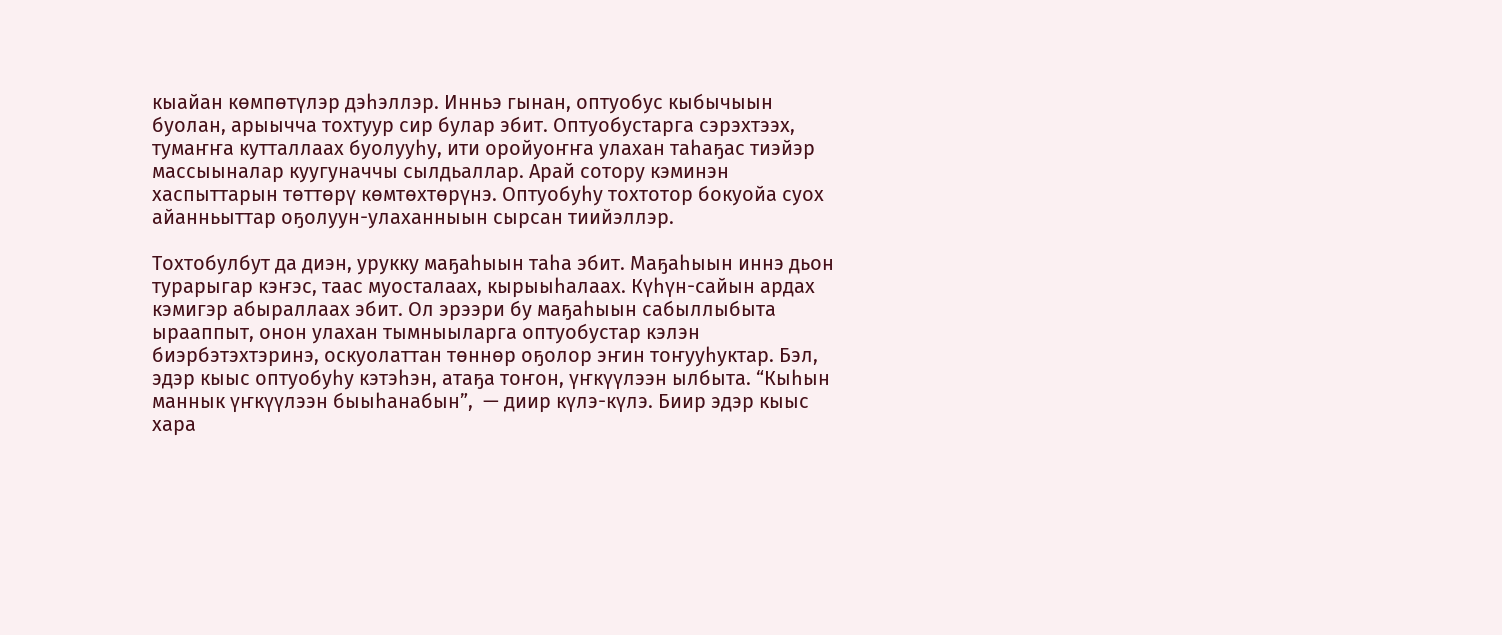кыайан көмпөтүлэр дэһэллэр. Инньэ гынан, оптуобус кыбычыын буолан, арыычча тохтуур сир булар эбит. Оптуобустарга сэрэхтээх, тумаҥҥа кутталлаах буолууһу, ити оройуоҥҥа улахан таһаҕас тиэйэр массыыналар куугуначчы сылдьаллар. Арай сотору кэминэн хаспыттарын төттөрү көмтөхтөрүнэ. Оптуобуһу тохтотор бокуойа суох айанньыттар оҕолуун-улаханныын сырсан тиийэллэр.

Тохтобулбут да диэн, урукку маҕаһыын таһа эбит. Маҕаһыын иннэ дьон турарыгар кэҥэс, таас муосталаах, кырыыһалаах. Күһүн-сайын ардах кэмигэр абыраллаах эбит. Ол эрээри бу маҕаһыын сабыллыбыта ырааппыт, онон улахан тымныыларга оптуобустар кэлэн биэрбэтэхтэринэ, оскуолаттан төннөр оҕолор эҥин тоҥууһуктар. Бэл, эдэр кыыс оптуобуһу кэтэһэн, атаҕа тоҥон, үҥкүүлээн ылбыта. “Кыһын маннык үҥкүүлээн быыһанабын”,  — диир күлэ-күлэ. Биир эдэр кыыс хара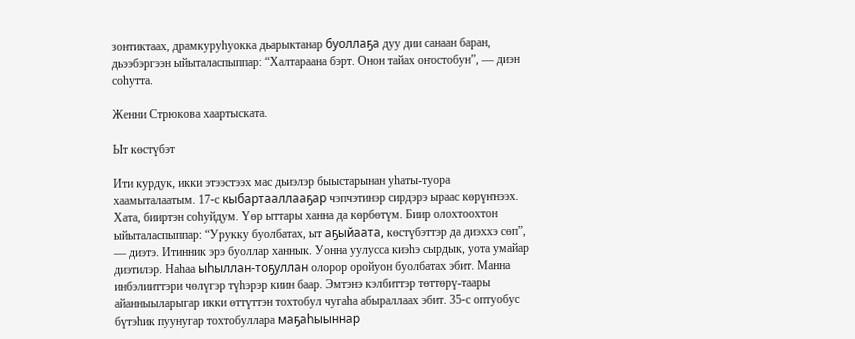зонтиктаах, драмкуруһуокка дьарыктанар буоллаҕа дуу дии санаан баран, дьээбэргээн ыйыталаспыппар: “Халтараана бэрт. Онон тайах оҥостобун”, — диэн соһутта.

Женни Стрюкова хаартыската.

Ыт көстүбэт

Ити курдук, икки этээстээх мас дьиэлэр быыстарынан уһаты-туора хаамыталаатым. 17‑с кыбартааллааҕар чэпчэтинэр сирдэрэ ыраас көрүҥнээх. Хата, бииртэн соһуйдум. Үөр ыттары ханна да көрбөтүм. Биир олохтоохтон ыйыталаспыппар: “Урукку буолбатах, ыт аҕыйаата, көстүбэттэр да диэххэ сөп”,  — диэтэ. Итинник эрэ буоллар ханнык. Уонна уулусса киэһэ сырдык, уота умайар диэтилэр. Наһаа ыһыллан-тоҕуллан олорор оройуон буолбатах эбит. Манна инбэлииттэри чөлүгэр түһэрэр киин баар. Эмтэнэ кэлбиттэр төттөрү-таары айанныыларыгар икки өттүттэн тохтобул чугаһа абыраллаах эбит. 35‑с оптуобус бүтэһик пуунугар тохтобуллара маҕаһыыннар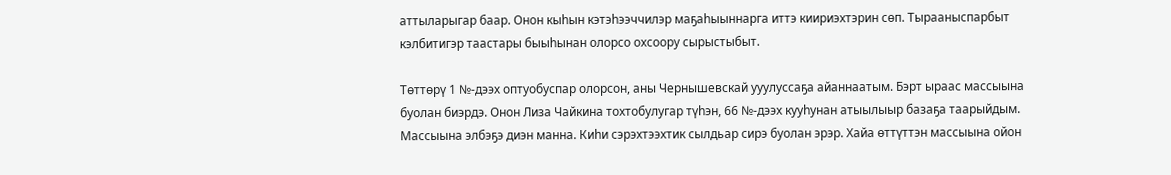аттыларыгар баар. Онон кыһын кэтэһээччилэр маҕаһыыннарга иттэ киириэхтэрин сөп. Тырааныспарбыт кэлбитигэр таастары быыһынан олорсо охсоору сырыстыбыт.

Төттөрү 1 №-дээх оптуобуспар олорсон, аны Чернышевскай ууулуссаҕа айаннаатым. Бэрт ыраас массыына буолан биэрдэ. Онон Лиза Чайкина тохтобулугар түһэн, 66 №-дээх кууһунан атыылыыр базаҕа таарыйдым. Массыына элбэҕэ диэн манна. Киһи сэрэхтээхтик сылдьар сирэ буолан эрэр. Хайа өттүттэн массыына ойон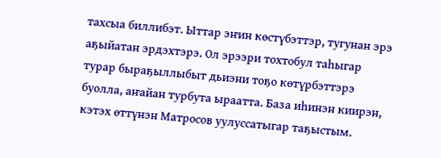тахсыа биллибэт. Ыттар эҥин көстүбэттэр, тугунан эрэ аҕыйатан эрдэхтэрэ. Ол эрээри тохтобул таһыгар турар быраҕыллыбыт дьиэни тоҕо көтүрбэттэрэ буолла, аҥайан турбута ыраатта. База иһинэн киирэн, кэтэх өттүнэн Матросов уулуссатыгар таҕыстым.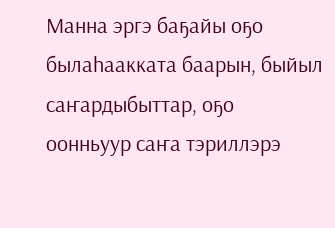Манна эргэ баҕайы оҕо былаһаакката баарын, быйыл саҥардыбыттар, оҕо оонньуур саҥа тэриллэрэ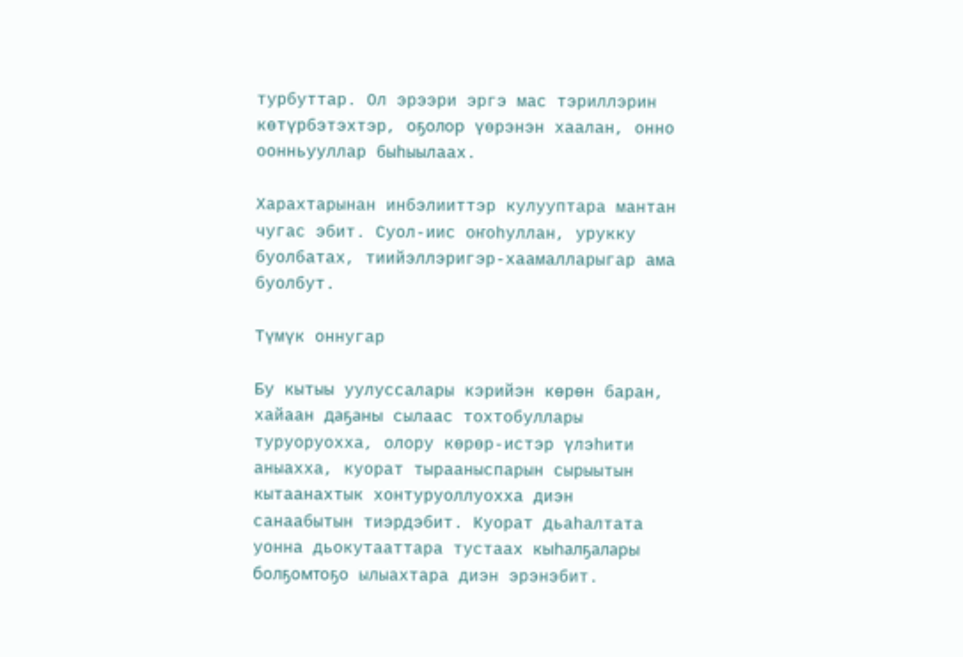турбуттар. Ол эрээри эргэ мас тэриллэрин көтүрбэтэхтэр, оҕолор үөрэнэн хаалан, онно оонньууллар быһыылаах.

Харахтарынан инбэлииттэр кулууптара мантан чугас эбит. Суол-иис оҥоһуллан, урукку буолбатах, тиийэллэригэр-хаамалларыгар ама буолбут.

Түмүк оннугар

Бу кытыы уулуссалары кэрийэн көрөн баран, хайаан даҕаны сылаас тохтобуллары туруоруохха, олору көрөр-истэр үлэһити аныахха, куорат тырааныспарын сырыытын кытаанахтык хонтуруоллуохха диэн санаабытын тиэрдэбит. Куорат дьаһалтата уонна дьокутааттара тустаах кыһалҕалары болҕомтоҕо ылыахтара диэн эрэнэбит.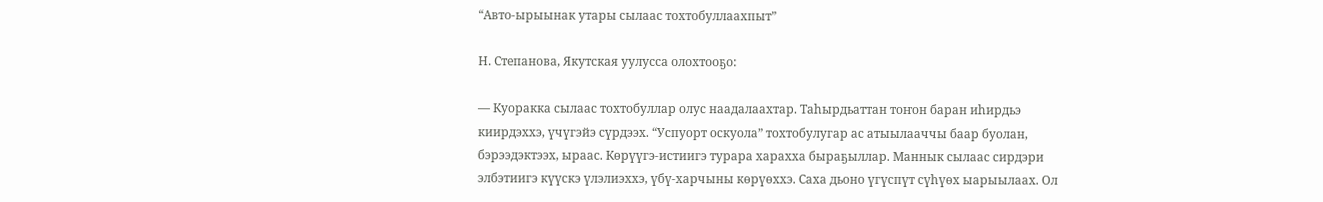“Авто-ырыынак утары сылаас тохтобуллаахпыт”

Н. Степанова, Якутская уулусса олохтооҕо:

— Куоракка сылаас тохтобуллар олус наадалаахтар. Таһырдьаттан тоҥон баран иһирдьэ киирдэххэ, үчүгэйэ сүрдээх. “Успуорт оскуола” тохтобулугар ас атыылааччы баар буолан, бэрээдэктээх, ыраас. Көрүүгэ-истиигэ турара харахха быраҕыллар. Маннык сылаас сирдэри элбэтиигэ күүскэ үлэлиэххэ, үбү-харчыны көрүөххэ. Саха дьоно үгүспүт сүһүөх ыарыылаах. Ол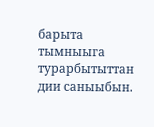барыта тымныыга турарбытыттан дии саныыбын.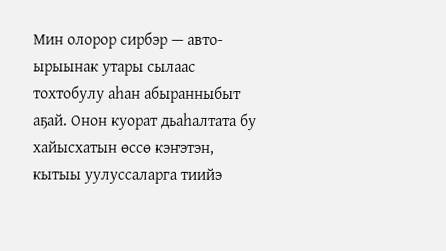Мин олорор сирбэр — авто-ырыынак утары сылаас тохтобулу аһан абыранныбыт аҕай. Онон куорат дьаһалтата бу хайысхатын өссө кэҥэтэн, кытыы уулуссаларга тиийэ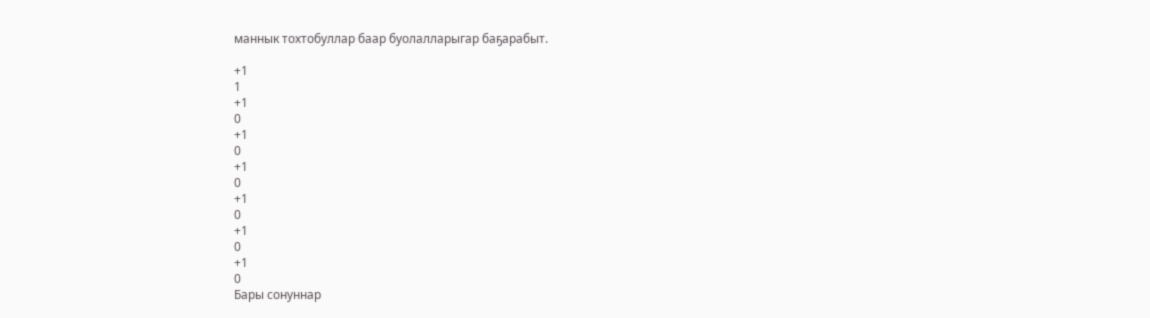маннык тохтобуллар баар буолалларыгар баҕарабыт.

+1
1
+1
0
+1
0
+1
0
+1
0
+1
0
+1
0
Бары сонуннар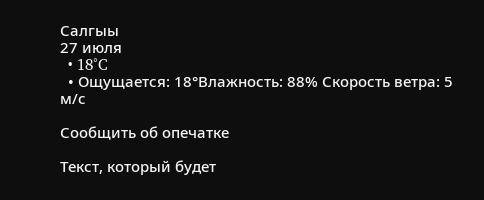Салгыы
27 июля
  • 18°C
  • Ощущается: 18°Влажность: 88% Скорость ветра: 5 м/с

Сообщить об опечатке

Текст, который будет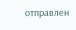отправлен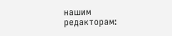нашим редакторам: